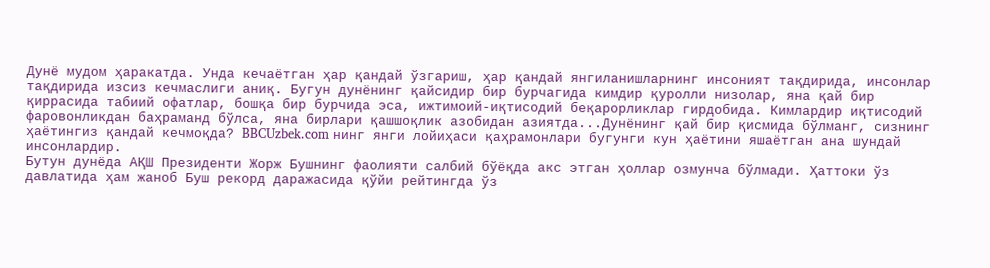Дунё мудом ҳаракатда. Унда кечаётган ҳар қандай ўзгариш, ҳар қандай янгиланишларнинг инсоният тақдирида, инсонлар тақдирида изсиз кечмаслиги аниқ. Бугун дунёнинг қайсидир бир бурчагида кимдир қуролли низолар, яна қай бир қиррасида табиий офатлар, бошқа бир бурчида эса, ижтимоий-иқтисодий беқарорликлар гирдобида. Кимлардир иқтисодий фаровонликдан баҳраманд бўлса, яна бирлари қашшоқлик азобидан азиятда...Дунёнинг қай бир қисмида бўлманг, сизнинг ҳаётингиз қандай кечмоқда? BBCUzbek.com нинг янги лойиҳаси қаҳрамонлари бугунги кун ҳаётини яшаётган ана шундай инсонлардир.
Бутун дунёда АҚШ Президенти Жорж Бушнинг фаолияти салбий бўёқда акс этган ҳоллар озмунча бўлмади. Ҳаттоки ўз давлатида ҳам жаноб Буш рекорд даражасида қўйи рейтингда ўз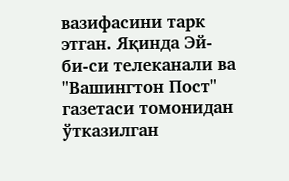вазифасини тарк этган. Яқинда Эй-би-си телеканали ва "Вашингтон Пост" газетаси томонидан ўтказилган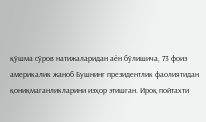қўшма сўров натижаларидан аён бўлишича, 73 фоиз америкалик жаноб Бушнинг президентлик фаолиятидан қониқмаганликларини изҳор этишган. Ироқ пойтахти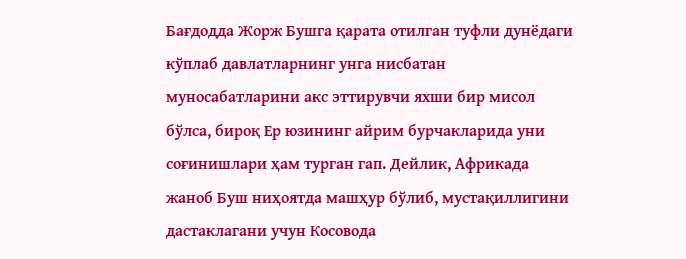Бағдодда Жорж Бушга қарата отилган туфли дунёдаги кўплаб давлатларнинг унга нисбатан муносабатларини акс эттирувчи яхши бир мисол бўлса, бироқ Ер юзининг айрим бурчакларида уни соғинишлари ҳам турган гап. Дейлик, Африкада жаноб Буш ниҳоятда машҳур бўлиб, мустақиллигини дастаклагани учун Косовода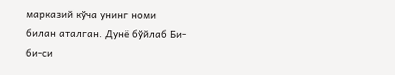марказий кўча унинг номи билан аталган. Дунё бўйлаб Би-би-си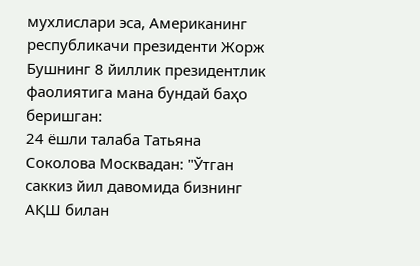мухлислари эса, Американинг республикачи президенти Жорж Бушнинг 8 йиллик президентлик фаолиятига мана бундай баҳо беришган:
24 ёшли талаба Татьяна Соколова Москвадан: "Ўтган саккиз йил давомида бизнинг АҚШ билан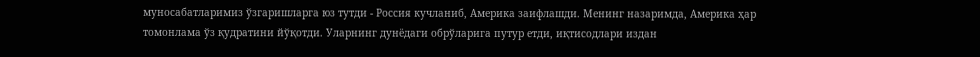муносабатларимиз ўзгаришларга юз тутди - Россия кучланиб, Америка заифлашди. Менинг назаримда, Америка ҳар томонлама ўз қудратини йўқотди. Уларнинг дунёдаги обрўларига путур етди, иқтисодлари издан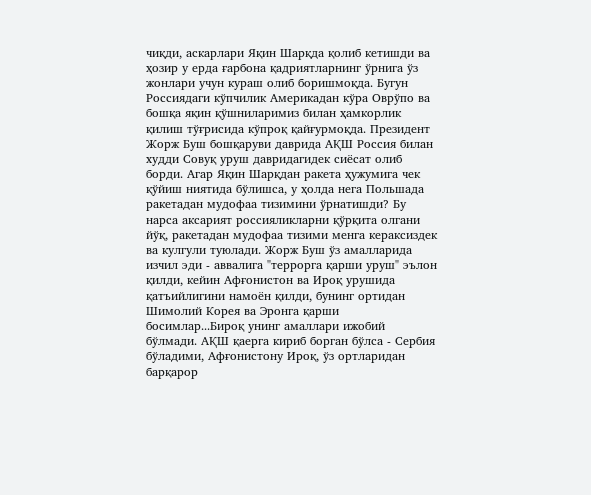чиқди, аскарлари Яқин Шарқда қолиб кетишди ва ҳозир у ерда ғарбона қадриятларнинг ўрнига ўз жонлари учун кураш олиб боришмоқда. Бугун Россиядаги кўпчилик Америкадан кўра Оврўпо ва бошқа яқин қўшниларимиз билан ҳамкорлик қилиш тўғрисида кўпроқ қайғурмоқда. Президент Жорж Буш бошқаруви даврида АҚШ Россия билан худди Совуқ уруш давридагидек сиёсат олиб борди. Агар Яқин Шарқдан ракета ҳужумига чек қўйиш ниятида бўлишса, у ҳолда нега Польшада ракетадан мудофаа тизимини ўрнатишди? Бу нарса аксарият россияликларни қўрқита олгани йўқ, ракетадан мудофаа тизими менга кераксиздек ва кулгули туюлади. Жорж Буш ўз амалларида изчил эди - аввалига "террорга қарши уруш" эълон қилди, кейин Афғонистон ва Ироқ урушида қатъийлигини намоён қилди, бунинг ортидан Шимолий Корея ва Эронга қарши босимлар...Бироқ унинг амаллари ижобий бўлмади. АҚШ қаерга кириб борган бўлса - Сербия бўладими, Афғонистону Ироқ, ўз ортларидан барқарор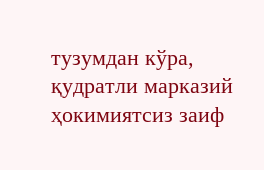тузумдан кўра, қудратли марказий ҳокимиятсиз заиф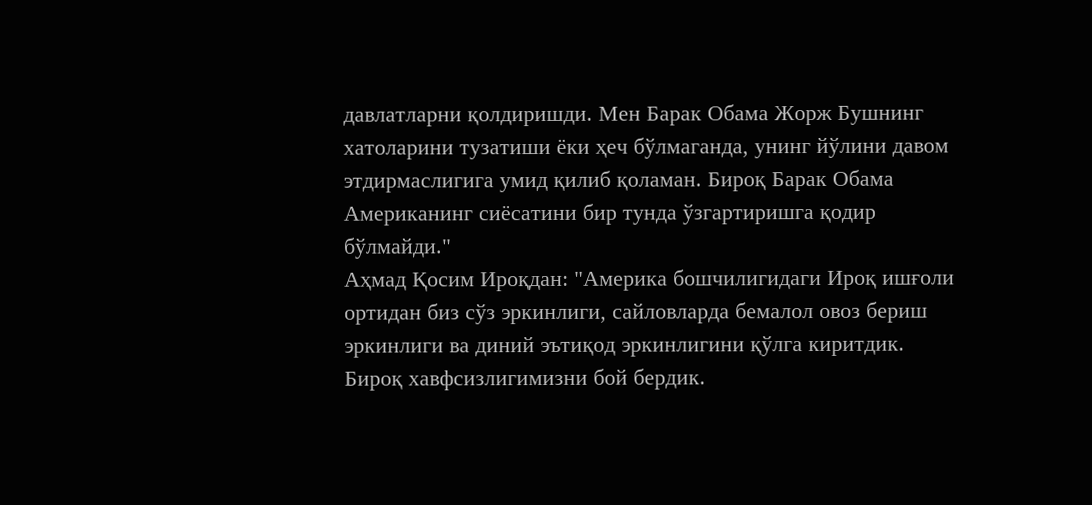давлатларни қолдиришди. Мен Барак Обама Жорж Бушнинг хатоларини тузатиши ёки ҳеч бўлмаганда, унинг йўлини давом этдирмаслигига умид қилиб қоламан. Бироқ Барак Обама Американинг сиёсатини бир тунда ўзгартиришга қодир бўлмайди."
Аҳмад Қосим Ироқдан: "Америка бошчилигидаги Ироқ ишғоли ортидан биз сўз эркинлиги, сайловларда бемалол овоз бериш эркинлиги ва диний эътиқод эркинлигини қўлга киритдик. Бироқ хавфсизлигимизни бой бердик.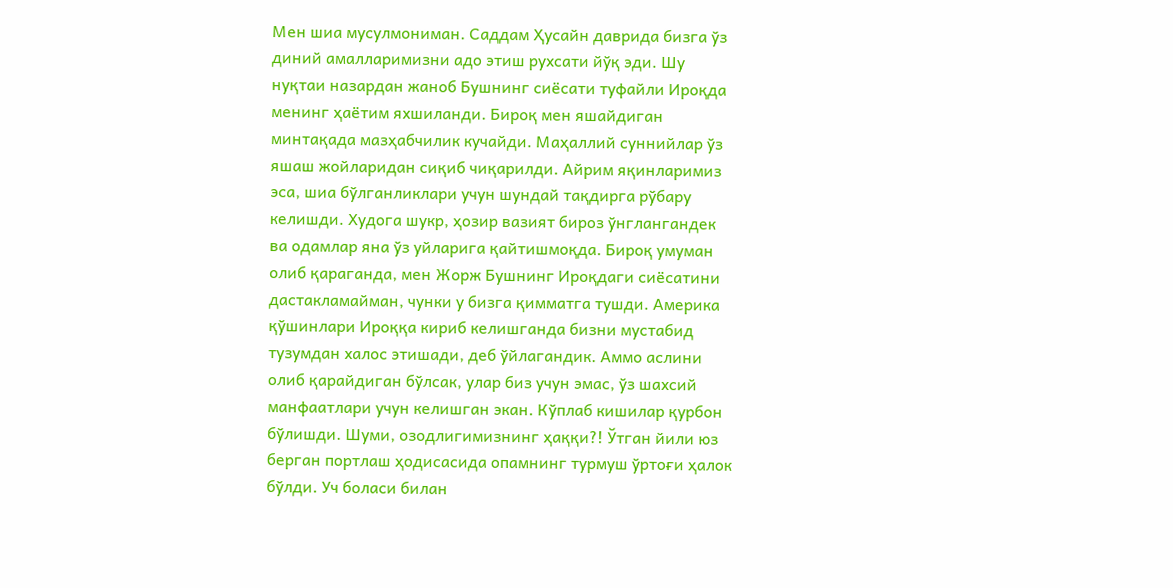Мен шиа мусулмониман. Саддам Ҳусайн даврида бизга ўз диний амалларимизни адо этиш рухсати йўқ эди. Шу нуқтаи назардан жаноб Бушнинг сиёсати туфайли Ироқда менинг ҳаётим яхшиланди. Бироқ мен яшайдиган минтақада мазҳабчилик кучайди. Маҳаллий суннийлар ўз яшаш жойларидан сиқиб чиқарилди. Айрим яқинларимиз эса, шиа бўлганликлари учун шундай тақдирга рўбару келишди. Худога шукр, ҳозир вазият бироз ўнглангандек ва одамлар яна ўз уйларига қайтишмоқда. Бироқ умуман олиб қараганда, мен Жорж Бушнинг Ироқдаги сиёсатини дастакламайман, чунки у бизга қимматга тушди. Америка қўшинлари Ироққа кириб келишганда бизни мустабид тузумдан халос этишади, деб ўйлагандик. Аммо аслини олиб қарайдиган бўлсак, улар биз учун эмас, ўз шахсий манфаатлари учун келишган экан. Кўплаб кишилар қурбон бўлишди. Шуми, озодлигимизнинг ҳаққи?! Ўтган йили юз берган портлаш ҳодисасида опамнинг турмуш ўртоғи ҳалок бўлди. Уч боласи билан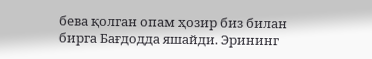бева қолган опам ҳозир биз билан бирга Бағдодда яшайди. Эрининг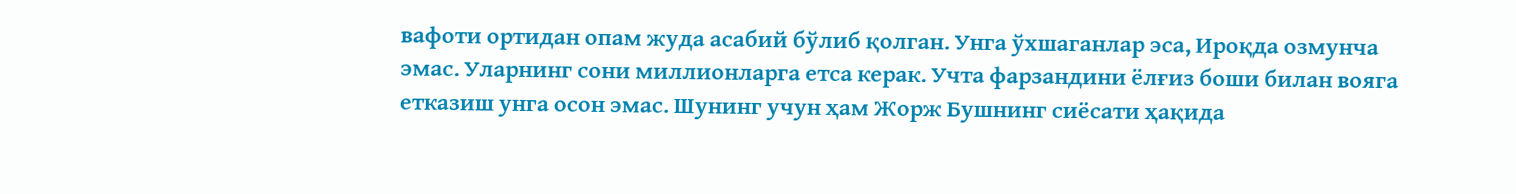вафоти ортидан опам жуда асабий бўлиб қолган. Унга ўхшаганлар эса, Ироқда озмунча эмас. Уларнинг сони миллионларга етса керак. Учта фарзандини ёлғиз боши билан вояга етказиш унга осон эмас. Шунинг учун ҳам Жорж Бушнинг сиёсати ҳақида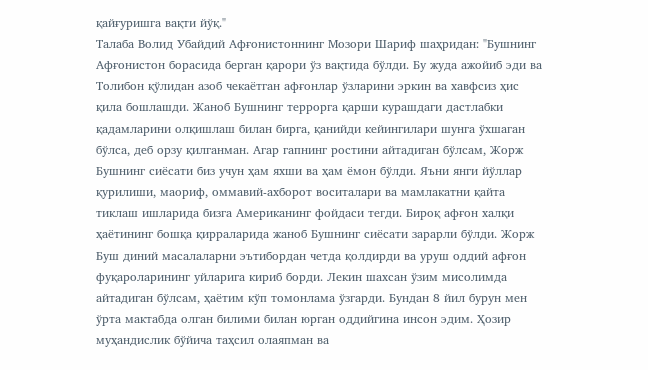қайғуришга вақти йўқ."
Талаба Волид Убайдий Афғонистоннинг Мозори Шариф шаҳридан: "Бушнинг Афғонистон борасида берган қарори ўз вақтида бўлди. Бу жуда ажойиб эди ва Толибон қўлидан азоб чекаётган афғонлар ўзларини эркин ва хавфсиз ҳис қила бошлашди. Жаноб Бушнинг террорга қарши курашдаги дастлабки қадамларини олқишлаш билан бирга, қанийди кейингилари шунга ўхшаган бўлса, деб орзу қилганман. Агар гапнинг ростини айтадиган бўлсам, Жорж Бушнинг сиёсати биз учун ҳам яхши ва ҳам ёмон бўлди. Яъни янги йўллар қурилиши, маориф, оммавий-ахборот воситалари ва мамлакатни қайта тиклаш ишларида бизга Американинг фойдаси тегди. Бироқ афғон халқи ҳаётининг бошқа қирраларида жаноб Бушнинг сиёсати зарарли бўлди. Жорж Буш диний масалаларни эътибордан четда қолдирди ва уруш оддий афғон фуқароларининг уйларига кириб борди. Лекин шахсан ўзим мисолимда айтадиган бўлсам, ҳаётим кўп томонлама ўзгарди. Бундан 8 йил бурун мен ўрта мактабда олган билими билан юрган оддийгина инсон эдим. Ҳозир муҳандислик бўйича таҳсил олаяпман ва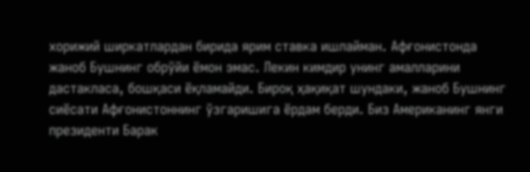хорижий ширкатлардан бирида ярим ставка ишлайман. Афғонистонда жаноб Бушнинг обрўйи ёмон эмас. Лекин кимдир унинг амалларини дастакласа, бошқаси ёқламайди. Бироқ ҳақиқат шундаки, жаноб Бушнинг сиёсати Афғонистоннинг ўзгаришига ёрдам берди. Биз Американинг янги президенти Барак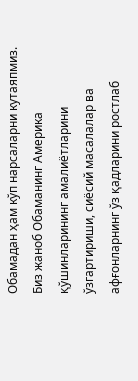Обамадан ҳам кўп нарсаларни кутаяпмиз. Биз жаноб Обаманинг Америка қўшинларининг амалиётларини ўзгартириши, сиёсий масалалар ва афғонларнинг ўз қадларини ростлаб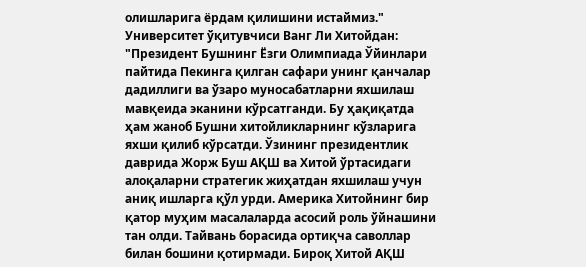олишларига ёрдам қилишини истаймиз."
Университет ўқитувчиси Ванг Ли Хитойдан: "Президент Бушнинг Ёзги Олимпиада Ўйинлари пайтида Пекинга қилган сафари унинг қанчалар дадиллиги ва ўзаро муносабатларни яхшилаш мавқеида эканини кўрсатганди. Бу ҳақиқатда ҳам жаноб Бушни хитойликларнинг кўзларига яхши қилиб кўрсатди. Ўзининг президентлик даврида Жорж Буш АҚШ ва Хитой ўртасидаги алоқаларни стратегик жиҳатдан яхшилаш учун аниқ ишларга қўл урди. Америка Хитойнинг бир қатор муҳим масалаларда асосий роль ўйнашини тан олди. Тайвань борасида ортиқча саволлар билан бошини қотирмади. Бироқ Хитой АҚШ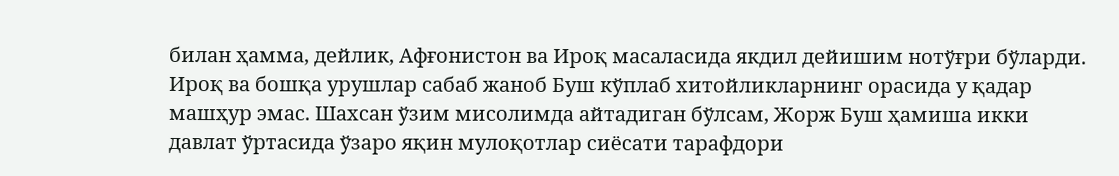билан ҳамма, дейлик, Афғонистон ва Ироқ масаласида якдил дейишим нотўғри бўларди. Ироқ ва бошқа урушлар сабаб жаноб Буш кўплаб хитойликларнинг орасида у қадар машҳур эмас. Шахсан ўзим мисолимда айтадиган бўлсам, Жорж Буш ҳамиша икки давлат ўртасида ўзаро яқин мулоқотлар сиёсати тарафдори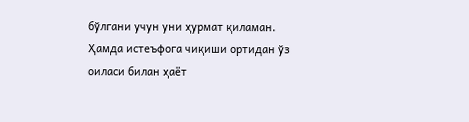бўлгани учун уни ҳурмат қиламан. Ҳамда истеъфога чиқиши ортидан ўз оиласи билан ҳаёт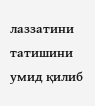лаззатини татишини умид қилиб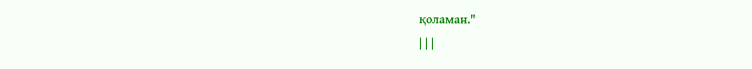қоламан."
| | |